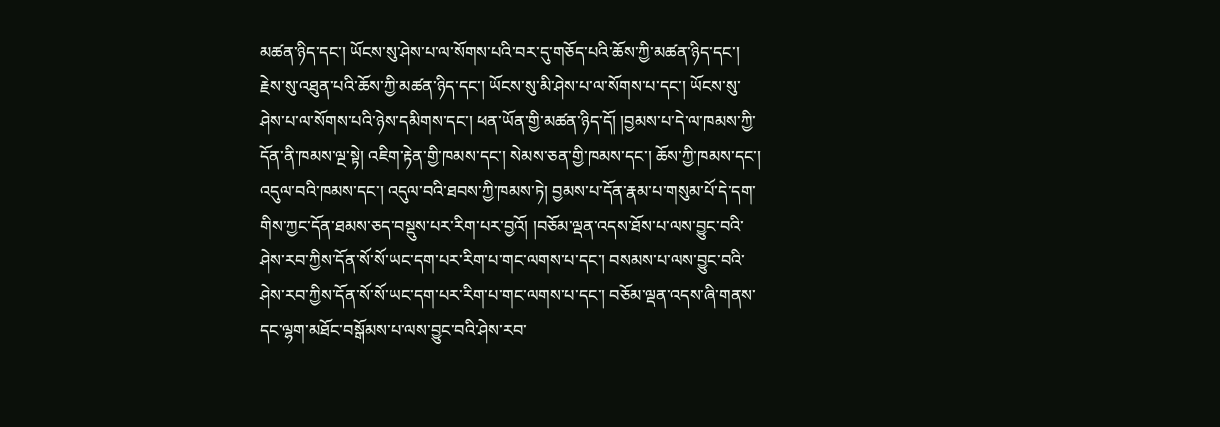མཚན་ཉིད་དང་། ཡོངས་སུ་ཤེས་པ་ལ་སོགས་པའི་བར་དུ་གཅོད་པའི་ཆོས་ཀྱི་མཚན་ཉིད་དང་། རྗེས་སུ་འཐུན་པའི་ཆོས་ཀྱི་མཚན་ཉིད་དང་། ཡོངས་སུ་མི་ཤེས་པ་ལ་སོགས་པ་དང་། ཡོངས་སུ་ཤེས་པ་ལ་སོགས་པའི་ཉེས་དམིགས་དང་། ཕན་ཡོན་གྱི་མཚན་ཉིད་དོ། །བྱམས་པ་དེ་ལ་ཁམས་ཀྱི་དོན་ནི་ཁམས་ལྔ་སྟེ། འཇིག་རྟེན་གྱི་ཁམས་དང་། སེམས་ཅན་གྱི་ཁམས་དང་། ཆོས་ཀྱི་ཁམས་དང་། འདུལ་བའི་ཁམས་དང་། འདུལ་བའི་ཐབས་ཀྱི་ཁམས་ཏེ། བྱམས་པ་དོན་རྣམ་པ་གསུམ་པོ་དེ་དག་གིས་ཀྱང་དོན་ཐམས་ཅད་བསྡུས་པར་རིག་པར་བྱའོ། །བཅོམ་ལྡན་འདས་ཐོས་པ་ལས་བྱུང་བའི་ཤེས་རབ་ཀྱིས་དོན་སོ་སོ་ཡང་དག་པར་རིག་པ་གང་ལགས་པ་དང་། བསམས་པ་ལས་བྱུང་བའི་ཤེས་རབ་ཀྱིས་དོན་སོ་སོ་ཡང་དག་པར་རིག་པ་གང་ལགས་པ་དང་། བཅོམ་ལྡན་འདས་ཞི་གནས་དང་ལྷག་མཐོང་བསྒོམས་པ་ལས་བྱུང་བའི་ཤེས་རབ་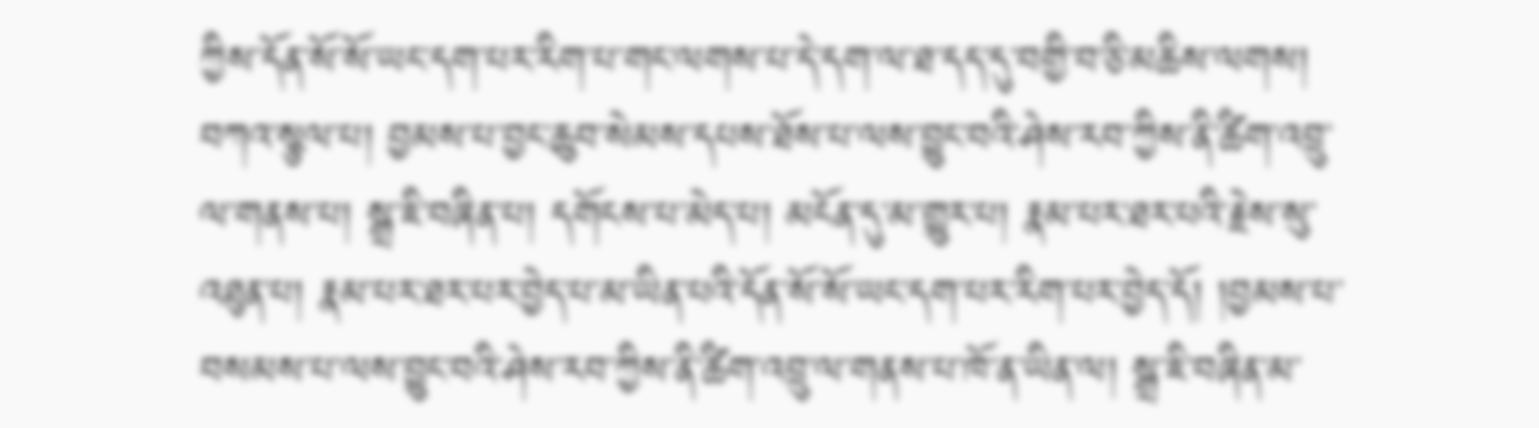ཀྱིས་དོན་སོ་སོ་ཡང་དག་པར་རིག་པ་གང་ལགས་པ་དེ་དག་ལ་ཐ་དད་དུ་བགྱི་བ་ཅི་མཆིས་ལགས། བཀའ་སྩལ་པ། བྱམས་པ་བྱང་ཆུབ་སེམས་དཔས་ཐོས་པ་ལས་བྱུང་བའི་ཤེས་རབ་ཀྱིས་ནི་ཚིག་འབྲུ་ལ་གནས་པ། སྒྲ་ཇི་བཞིན་པ། དགོངས་པ་མེད་པ། མངོན་དུ་མ་གྱུར་པ། རྣམ་པར་ཐར་པའི་རྗེས་སུ་འཐུན་པ། རྣམ་པར་ཐར་པར་བྱེད་པ་མ་ཡིན་པའི་དོན་སོ་སོ་ཡང་དག་པར་རིག་པར་བྱེད་དོ། །བྱམས་པ་བསམས་པ་ལས་བྱུང་བའི་ཤེས་རབ་ཀྱིས་ནི་ཚིག་འབྲུ་ལ་གནས་པ་ཁོ་ན་ཡིན་ལ། སྒྲ་ཇི་བཞིན་མ་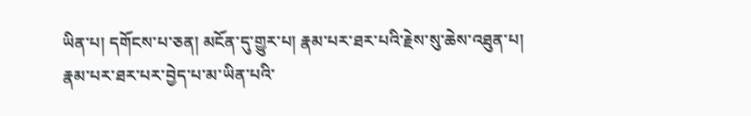ཡིན་པ། དགོངས་པ་ཅན། མངོན་དུ་གྱུར་པ། རྣམ་པར་ཐར་པའི་རྗེས་སུ་ཆེས་འཐུན་པ། རྣམ་པར་ཐར་པར་བྱེད་པ་མ་ཡིན་པའི་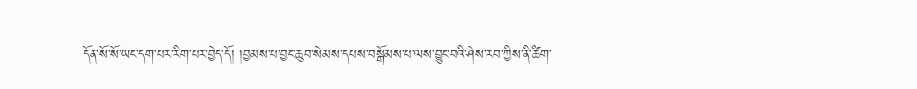དོན་སོ་སོ་ཡང་དག་པར་རིག་པར་བྱེད་དོ། །བྱམས་པ་བྱང་ཆུབ་སེམས་དཔས་བསྒོམས་པ་ལས་བྱུང་བའི་ཤེས་རབ་ཀྱིས་ནི་ཚིག་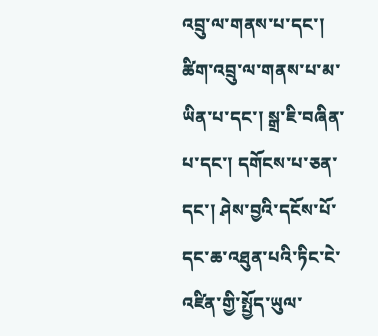འབྲུ་ལ་གནས་པ་དང་། ཚིག་འབྲུ་ལ་གནས་པ་མ་ཡིན་པ་དང་། སྒྲ་ཇི་བཞིན་པ་དང་། དགོངས་པ་ཅན་དང་། ཤེས་བྱའི་དངོས་པོ་དང་ཆ་འཐུན་པའི་ཏིང་ངེ་འཛིན་གྱི་སྤྱོད་ཡུལ་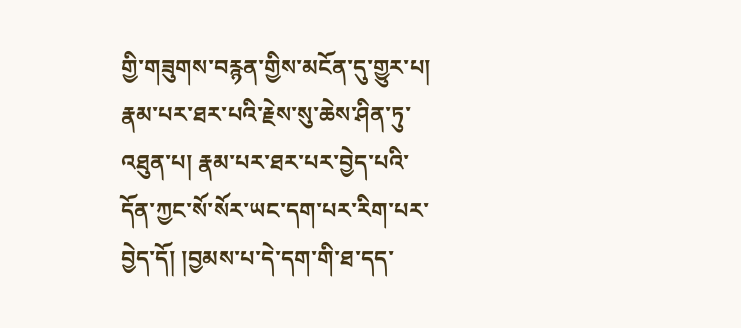གྱི་གཟུགས་བརྙན་གྱིས་མངོན་དུ་གྱུར་པ། རྣམ་པར་ཐར་པའི་རྗེས་སུ་ཆེས་ཤིན་ཏུ་འཐུན་པ། རྣམ་པར་ཐར་པར་བྱེད་པའི་དོན་ཀྱང་སོ་སོར་ཡང་དག་པར་རིག་པར་བྱེད་དོ། །བྱམས་པ་དེ་དག་གི་ཐ་དད་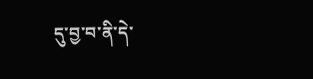དུ་བྱ་བ་ནི་དེ་